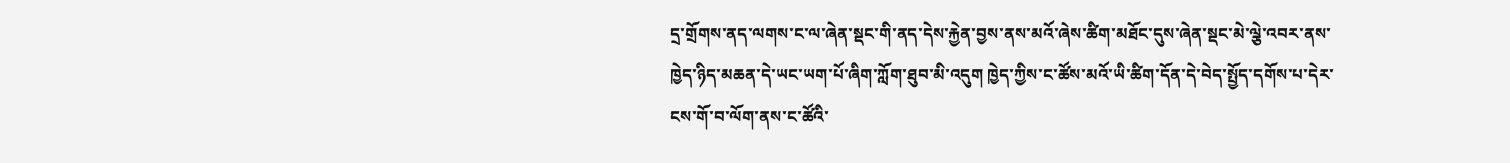དྲ་གྲོགས་ནད་ལགས་ང་ལ་ཞེན་སྡང་གི་ནད་དེས་རྐྱེན་བྱས་ནས་མའོ་ཞེས་ཚིག་མཐོང་དུས་ཞེན་སྡང་མེ་ལྕེ་འབར་ནས་ཁྱེད་ཉིད་མཆན་དེ་ཡང་ཡག་པོ་ཞིག་ཀློག་ཐུབ་མི་འདུག ཁྱེད་ཀྱིས་ང་ཚོས་མའོ་ཡི་ཚིག་དོན་དེ་བེད་སྤྱོད་དགོས་པ་དེར་ངས་གོ་བ་ལོག་ནས་ང་ཚོའི་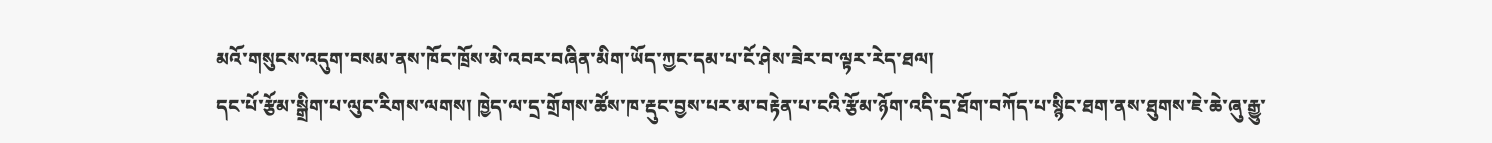མའོ་གསུངས་འདུག་བསམ་ནས་ཁོང་ཁྲོས་མེ་འབར་བཞིན་མིག་ཡོད་ཀྱང་དམ་པ་ངོ་ཤེས་ཟེར་བ་ལྟར་རེད་ཐལ།
དང་པོ་རྩོམ་སྒྲིག་པ་ལུང་རིགས་ལགས། ཁྱེད་ལ་དྲ་གྲོགས་ཚོས་ཁ་རྡུང་བྱས་པར་མ་བརྟེན་པ་ངའི་རྩོམ་ཉོག་འདི་དྲ་ཐོག་བཀོད་པ་སྙིང་ཐག་ནས་ཐུགས་ཇེ་ཆེ་ཞུ་རྒྱུ་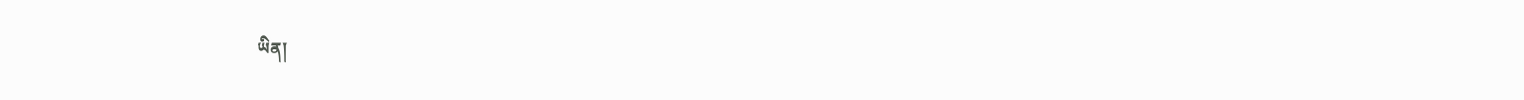ཡིན།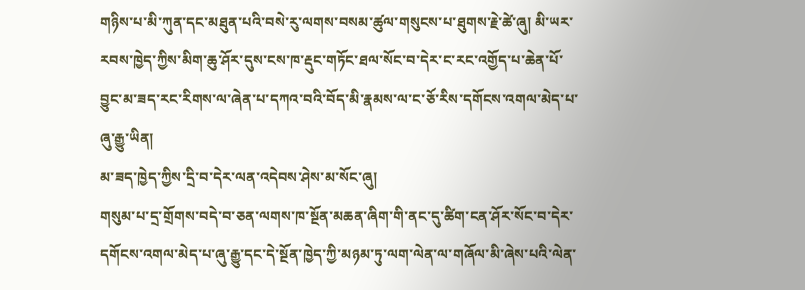གཉིས་པ་མི་ཀུན་དང་མཐུན་པའི་བསེ་རུ་ལགས་བསམ་ཚུལ་གསུངས་པ་ཐུགས་རྗེ་ཚེ་ཞུ། མི་ཡར་རབས་ཁྱེད་ཀྱིས་མིག་ཆུ་ཤོར་དུས་ངས་ཁ་རྡུང་གཏོང་ཐལ་སོང་བ་དེར་ང་རང་འགྱོད་པ་ཆེན་པོ་བྱུང་མ་ཟད་རང་རིགས་ལ་ཞེན་པ་དཀའ་བའི་བོད་མི་རྣམས་ལ་ང་ཅོ་རིས་དགོངས་འགལ་མེད་པ་ཞུ་རྒྱུ་ཡིན།
མ་ཟད་ཁྱེད་ཀྱིས་དྲི་བ་དེར་ལན་འདེབས་ཤེས་མ་སོང་ཞུ།
གསུམ་པ་དྲ་གྲོགས་བདེ་བ་ཅན་ལགས་ཁ་སྔོན་མཆན་ཞིག་གི་ནང་དུ་ཚིག་ངན་ཤོར་སོང་བ་དེར་དགོངས་འགལ་མེད་པ་ཞུ་རྒྱུ་དང་དེ་སྔོན་ཁྱེད་ཀྱི་མཉམ་ཏུ་ལག་ལེན་ལ་གཞོལ་མི་ཞེས་པའི་ལེན་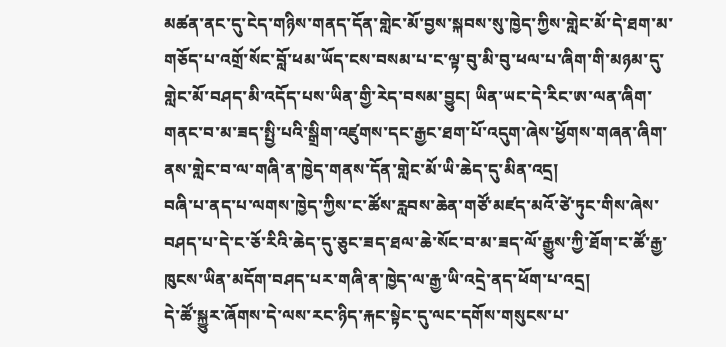མཚན་ནང་དུ་ངེད་གཉིས་གནད་དོན་གླེང་མོ་བྱས་སྐབས་སུ་ཁྱེད་ཀྱིས་གླེང་མོ་དེ་ཐག་མ་གཅོད་པ་འགྲོ་སོང་བློ་ཕམ་ཡོད་ངས་བསམ་པ་ང་ལྟ་བུ་མི་བུ་ཕལ་པ་ཞིག་གི་མཉམ་དུ་གླེང་མོ་བཤད་མི་འདོད་པས་ཡིན་གྱི་རེད་བསམ་བྱུང། ཡིན་ཡང་དེ་རིང་ཨ་ལན་ཞིག་གནང་བ་མ་ཟད་སྤྱི་པའི་སྒྲིག་འཛུགས་དང་རྒྱང་ཐག་པོ་འདུག་ཞེས་ཕྱོགས་གཞན་ཞིག་ནས་གླེང་བ་ལ་གཞི་ན་ཁྱེད་གནས་དོན་གླེང་མོ་ཡི་ཆེད་དུ་མིན་འདྲ།
བཞི་པ་ནད་པ་ལགས་ཁྱེད་ཀྱིས་ང་ཚོས་རླབས་ཆེན་གཙོ་མཛད་མའོ་ཙེ་ཏུང་གིས་ཞེས་བཤད་པ་དེ་ང་ཅོ་རིའི་ཆེད་དུ་ཅུང་ཟད་ཐལ་ཆེ་སོང་བ་མ་ཟད་ལོ་རྒྱུས་ཀྱི་ཐོག་ང་ཚོ་རྒྱ་ཁུངས་ཡིན་མདོག་བཤད་པར་གཞི་ན་ཁྱེད་ལ་རྒྱ་ཡི་འདྲེ་ནད་ཕོག་པ་འདྲ།
དེ་ཚོ་སྐྱུར་ཞོགས་དེ་ལས་རང་ཉིད་རྐང་སྟེང་དུ་ལང་དགོས་གསུངས་པ་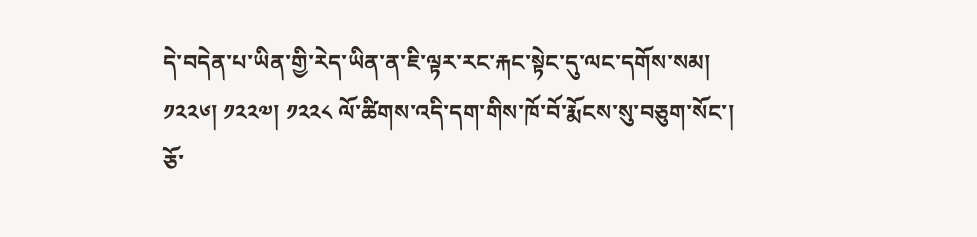དེ་བདེན་པ་ཡིན་གྱི་རེད་ཡིན་ན་ཇི་ལྟར་རང་རྐང་སྟེང་དུ་ལང་དགོས་སམ།
༡༢༢༦། ༡༢༢༧། ༡༢༢༨ ལོ་ཚིགས་འདི་དག་གིས་ཁོ་བོ་རྨོངས་སུ་བཅུག་སོང་།
ཅོ་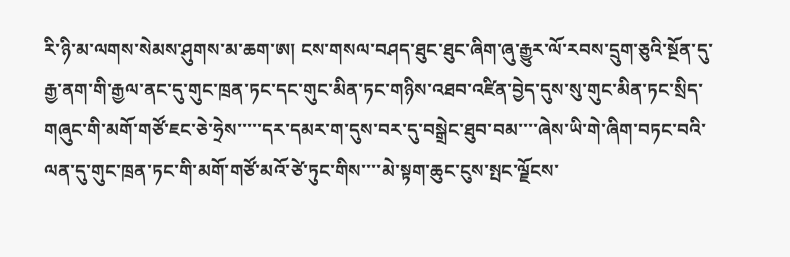རི་ཉི་མ་ལགས་སེམས་ཤུགས་མ་ཆག་ཨ། ངས་གསལ་བཤད་ཐུང་ཐུང་ཞིག་ཞུ་རྒྱུར་ལོ་རབས་དྲུག་ཅུའི་སྔོན་དུ་རྒྱ་ནག་གི་རྒྱལ་ནང་དུ་གུང་ཁྲན་ཏང་དང་གུང་མིན་ཏང་གཉིས་འཐབ་འཛིན་བྱེད་དུས་སུ་གུང་མིན་ཏང་སྲིད་གཞུང་གི་མགོ་གཙོ་ཇང་ཅེ་ཧྲེས་་་་་དར་དམར་ག་དུས་བར་དུ་བསྒྲེང་ཐུབ་བམ་་་་ཞེས་ཡི་གེ་ཞིག་བཏང་བའི་ལན་དུ་གུང་ཁྲན་ཏང་གི་མགོ་གཙོ་མའོ་ཙེ་ཏུང་གིས་་་་མེ་སྟག་ཆུང་ངུས་སྤང་ལྗོངས་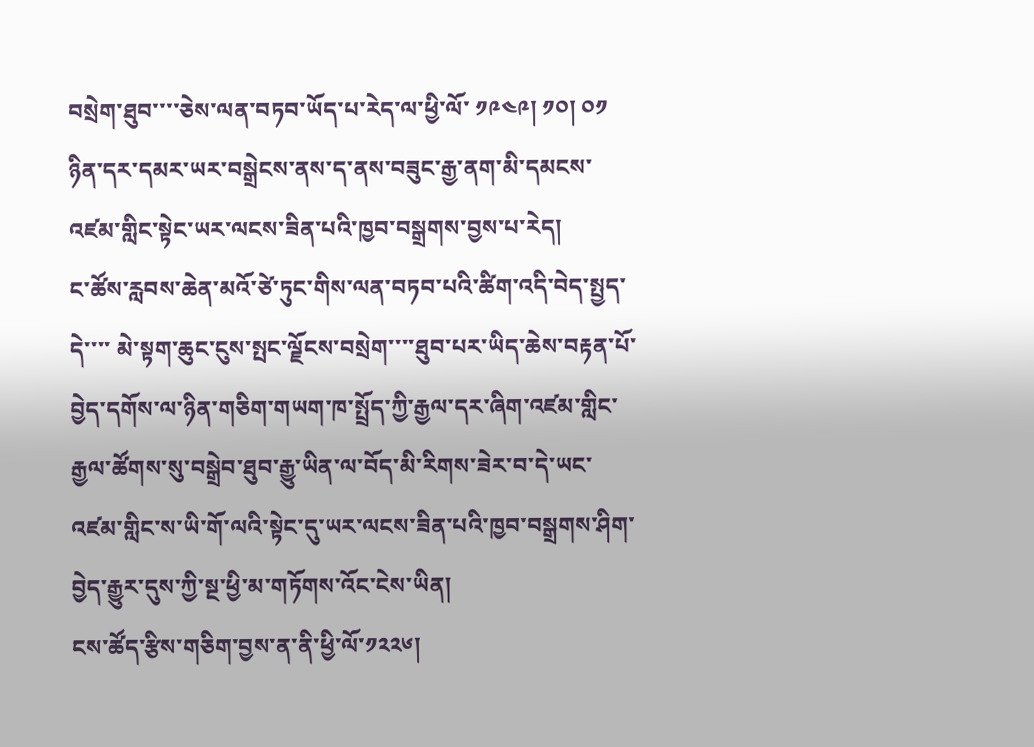བསྲེག་ཐུབ་་་་ཅེས་ལན་བཏབ་ཡོད་པ་རེད་ལ་ཕྱི་ལོ་ ༡༩༤༩། ༡༠། ༠༡ ཉིན་དར་དམར་ཡར་བསྒྲེངས་ནས་ད་ནས་བཟུང་རྒྱ་ནག་མི་དམངས་འཛམ་གླིང་སྟེང་ཡར་ལངས་ཟིན་པའི་ཁྱབ་བསྒྲགས་བྱས་པ་རེད།
ང་ཚོས་རླབས་ཆེན་མའོ་ཙེ་ཏུང་གིས་ལན་བཏབ་པའི་ཚིག་འདི་བེད་སྤྱད་དེ་་་་ མེ་སྟག་ཆུང་ངུས་སྤང་ལྗོངས་བསྲེག་་་་ཐུབ་པར་ཡིད་ཆེས་བརྟན་པོ་བྱེད་དགོས་ལ་ཉིན་གཅིག་གཡག་ཁ་སྤྲོད་ཀྱི་རྒྱལ་དར་ཞིག་འཛམ་གླིང་རྒྱལ་ཚོགས་སུ་བསྒྲེབ་ཐུབ་རྒྱུ་ཡིན་ལ་བོད་མི་རིགས་ཟེར་བ་དེ་ཡང་འཛམ་གླིང་ས་ཡི་གོ་ལའི་སྟེང་དུ་ཡར་ལངས་ཟིན་པའི་ཁྱབ་བསྒྲགས་ཤིག་བྱེད་རྒྱུར་དུས་ཀྱི་སྔ་ཕྱི་མ་གཏོགས་འོང་ངེས་ཡིན།
ངས་ཚོད་རྩིས་གཅིག་བྱས་ན་ནི་ཕྱི་ལོ་༡༢༢༦།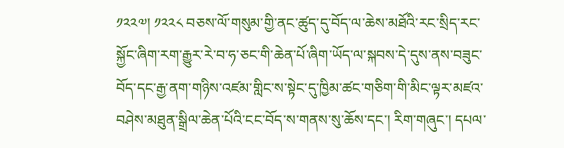༡༢༢༧། ༡༢༢༨ བཅས་ལོ་གསུམ་གྱི་ནང་ཚུད་དུ་བོད་ལ་ཆེས་མཐོའི་རང་སྲིད་རང་སྐྱོང་ཞིག་རག་རྒྱུར་རེ་བ་ཧ་ཅང་གི་ཆེན་པོ་ཞིག་ཡོད་ལ་སྐབས་དེ་དུས་ནས་བཟུང་བོད་དང་རྒྱ་ནག་གཉིས་འཛམ་གླིང་ས་སྟེང་དུ་ཁྱིམ་ཚང་གཅིག་གི་མིང་ལྟར་མཛའ་བཤེས་མཐུན་སྒྲིལ་ཆེན་པོའི་ངང་བོད་ས་གནས་སུ་ཆོས་དང་། རིག་གཞུང་། དཔལ་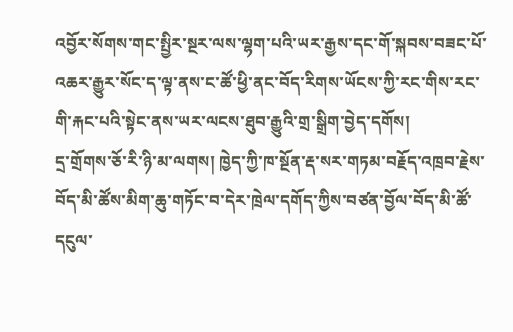འབྱོར་སོགས་གང་སྤྱིར་སྔར་ལས་ལྷག་པའི་ཡར་རྒྱས་དང་གོ་སྐབས་བཟང་པོ་འཆར་རྒྱུར་སོང་ད་ལྟ་ནས་ང་ཚོ་ཕྱི་ནང་བོད་རིགས་ཡོངས་ཀྱི་རང་གིས་རང་གི་རྐང་པའི་སྟེང་ནས་ཡར་ལངས་ཐུབ་རྒྱུའི་གྲ་སྒྲིག་བྱེད་དགོས།
དྲ་གྲོགས་ཅོ་རི་ཉི་མ་ལགས། ཁྱེད་ཀྱི་ཁ་སྔོན་རྡ་སར་གཏམ་བརྗོད་འཁྲབ་རྗེས་བོད་མི་ཚོས་མིག་ཆུ་གཏོང་བ་དེར་ཁྲེལ་དགོད་ཀྱིས་བཙན་བྱོལ་བོད་མི་ཚོ་དངུལ་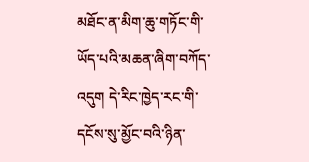མཐོང་ན་མིག་ཆུ་གཏོང་གི་ཡོད་པའི་མཆན་ཞིག་བཀོད་འདུག དེ་རིང་ཁྱེད་རང་གི་དངོས་སུ་མྱོང་བའི་ཉིན་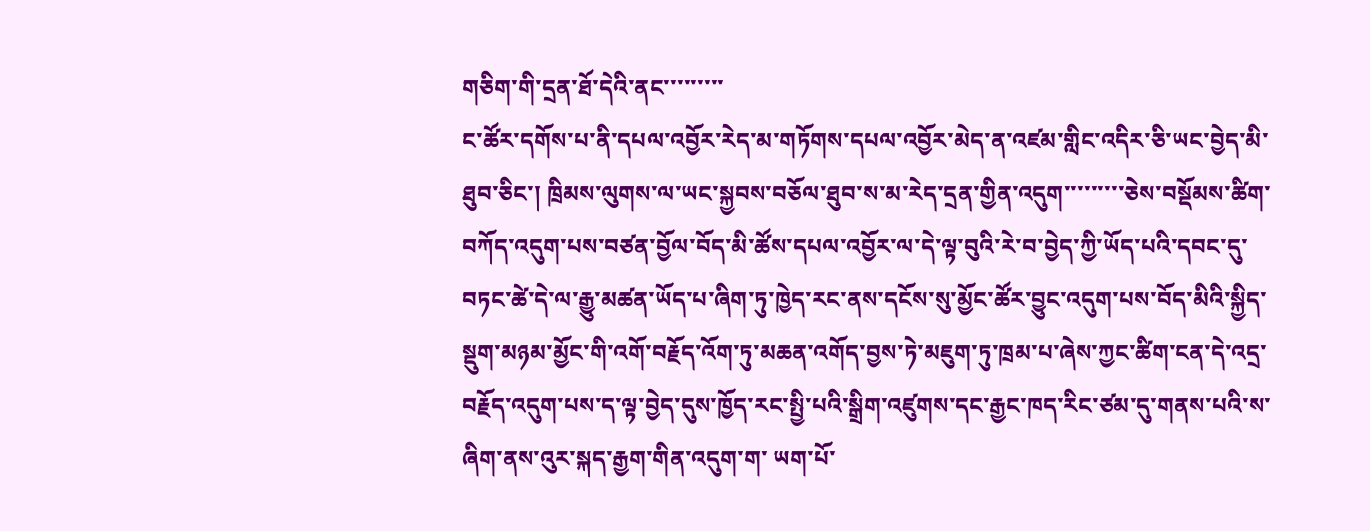གཅིག་གི་དྲན་ཐོ་དེའི་ནང་་་་་་་་་
ང་ཚོར་དགོས་པ་ནི་དཔལ་འབྱོར་རེད་མ་གཏོགས་དཔལ་འབྱོར་མེད་ན་འཛམ་གླིང་འདིར་ཅི་ཡང་བྱེད་མི་ཐུབ་ཅིང་། ཁྲིམས་ལུགས་ལ་ཡང་སྐྱབས་བཅོལ་ཐུབ་ས་མ་རེད་དྲན་གྱིན་འདུག་་་་་་་་་ཅེས་བསྡོམས་ཚིག་བཀོད་འདུག་པས་བཙན་བྱོལ་བོད་མི་ཚོས་དཔལ་འབྱོར་ལ་དེ་ལྟ་བུའི་རེ་བ་བྱེད་ཀྱི་ཡོད་པའི་དབང་དུ་བཏང་ཚེ་དེ་ལ་རྒྱུ་མཚན་ཡོད་པ་ཞིག་ཏུ་ཁྱེད་རང་ནས་དངོས་སུ་མྱོང་ཚོར་བྱུང་འདུག་པས་བོད་མིའི་སྐྱིད་སྡུག་མཉམ་མྱོང་གི་འགོ་བརྗོད་འོག་ཏུ་མཆན་འགོད་བྱས་ཏེ་མཇུག་ཏུ་ཁྲམ་པ་ཞེས་ཀྱང་ཚིག་ངན་དེ་འདྲ་བརྗོད་འདུག་པས་ད་ལྟ་བྱེད་དུས་ཁྱོད་རང་སྤྱི་པའི་སྒྲིག་འཛུགས་དང་རྒྱང་ཁད་རིང་ཙམ་དུ་གནས་པའི་ས་ཞིག་ནས་འུར་སྐད་རྒྱག་གིན་འདུག་ག་ ཡག་པོ་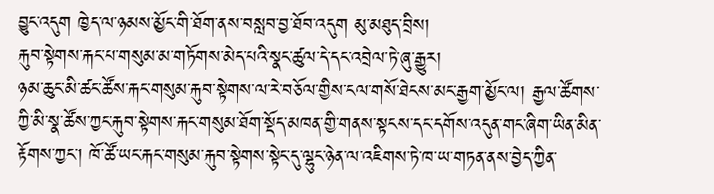བྱུང་འདུག ཁྱེད་ལ་ཉམས་མྱོང་གི་ཐོག་ནས་བསླབ་བྱ་ཐོབ་འདུག མུ་མཐུད་བྲིས།
རྐུབ་སྟེགས་རྐང་པ་གསུམ་མ་གཏོགས་མེད་པའི་སྣང་ཚུལ་དེ་དང་འབྲེལ་ཏེ་ཞུ་རྒྱུར།
ཉམ་ཆུང་མི་ཚང་ཚོས་རྐང་གསུམ་རྐུབ་སྟེགས་ལ་རེ་བཅོལ་གྱིས་ངལ་གསོ་ཐེངས་མང་རྒྱག་མྱོང་ལ། རྒྱལ་ཚོགས་ཀྱི་མི་སྣ་ཚོས་ཀྱང་རྐུབ་སྟེགས་རྐང་གསུམ་ཐོག་སྡོད་མཁན་གྱི་གནས་སྟངས་དང་དགོས་འདུན་གང་ཞིག་ཡིན་མིན་རྟོགས་ཀྱང་། ཁོ་ཚོ་ཡང་རྐང་གསུམ་རྐུབ་སྟེགས་སྟེང་དུ་ལྷུང་ཉེན་ལ་འཇིགས་ཏེ་ཁ་ཡ་གཏན་ནས་བྱེད་ཀྱིན་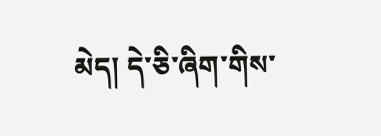མེད། དེ་ཅི་ཞིག་གིས་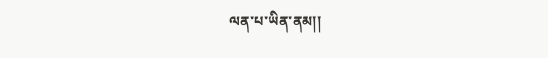ལན་པ་ཡིན་ནམ།།